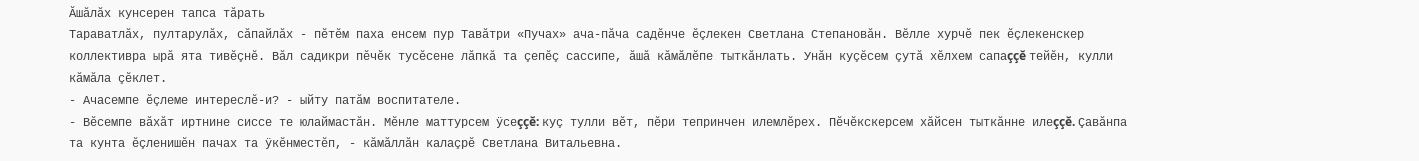Ăшăлăх кунсерен тапса тăрать
Тараватлăх, пултарулăх, сăпайлăх - пĕтĕм паха енсем пур Тавăтри «Пучах» ача-пăча садĕнче ĕçлекен Светлана Степановăн. Вĕлле хурчĕ пек ĕçлекенскер коллективра ырă ята тивĕçнĕ. Вăл садикри пĕчĕк тусĕсене лăпкă та çепĕç сассипе, ăшă кăмăлĕпе тыткăнлать. Унăн куçĕсем çутă хĕлхем сапаççĕ тейĕн, кулли кăмăла çĕклет.
- Ачасемпе ĕçлеме интереслĕ-и? - ыйту патăм воспитателе.
- Вĕсемпе вăхăт иртнине сиссе те юлаймастăн. Мĕнле маттурсем ÿсеççĕ: куç тулли вĕт, пĕри тепринчен илемлĕрех. Пĕчĕкскерсем хăйсен тыткăнне илеççĕ. Çавăнпа та кунта ĕçленишĕн пачах та ÿкĕнместĕп, - кăмăллăн калаçрĕ Светлана Витальевна.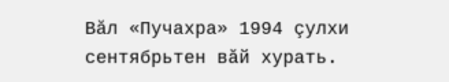Вăл «Пучахра» 1994 çулхи сентябрьтен вăй хурать.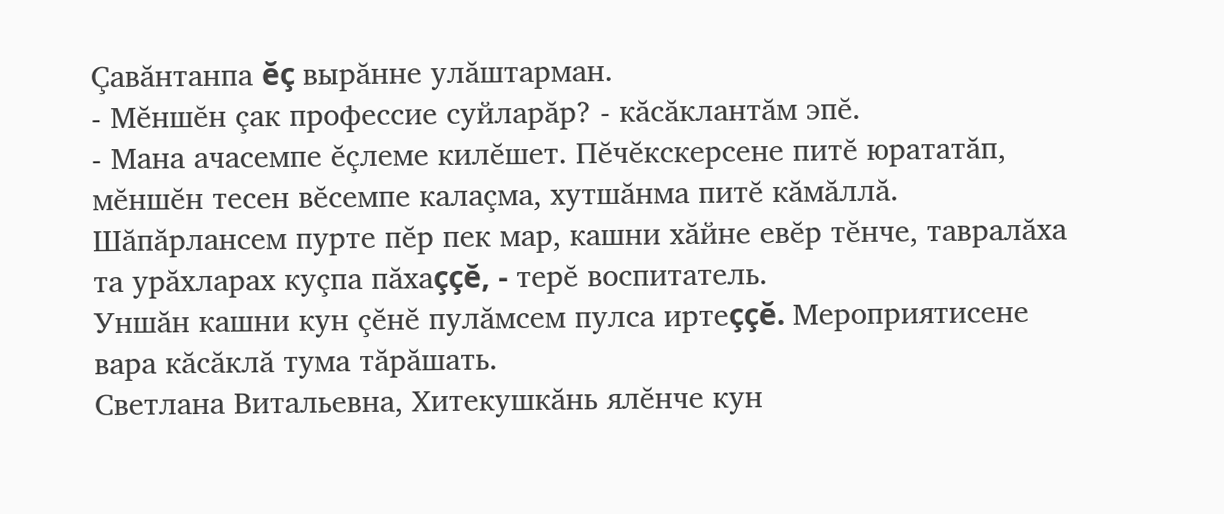Çавăнтанпа ĕç вырăнне улăштарман.
- Мĕншĕн çак профессие суйларăр? - кăсăклантăм эпĕ.
- Мана ачасемпе ĕçлеме килĕшет. Пĕчĕкскерсене питĕ юрататăп, мĕншĕн тесен вĕсемпе калаçма, хутшăнма питĕ кăмăллă. Шăпăрлансем пурте пĕр пек мар, кашни хăйне евĕр тĕнче, тавралăха та урăхларах куçпа пăхаççĕ, - терĕ воспитатель.
Уншăн кашни кун çĕнĕ пулăмсем пулса иртеççĕ. Мероприятисене вара кăсăклă тума тăрăшать.
Светлана Витальевна, Хитекушкăнь ялĕнче кун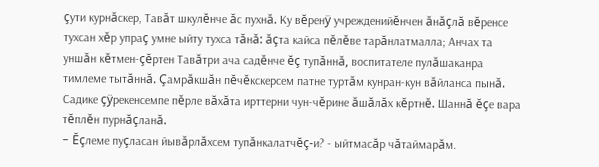çути курнăскер, Тавăт шкулĕнче ăс пухнă. Ку вĕренÿ учрежденийĕнчен ăнăçлă вĕренсе тухсан хĕр упраç умне ыйту тухса тăнă: ăçта кайса пĕлĕве тарăнлатмалла; Анчах та уншăн кĕтмен-çĕртен Тавăтри ача садĕнче ĕç тупăннă, воспитателе пулăшаканра тимлеме тытăннă. Çамрăкшăн пĕчĕкскерсем патне туртăм кунран-кун вăйланса пынă. Садике çÿрекенсемпе пĕрле вăхăта ирттерни чун-чĕрине ăшăлăх кĕртнĕ. Шаннă ĕçе вара тĕплĕн пурнăçланă.
- Ĕçлеме пуçласан йывăрлăхсем тупăнкалатчĕç-и? - ыйтмасăр чăтаймарăм.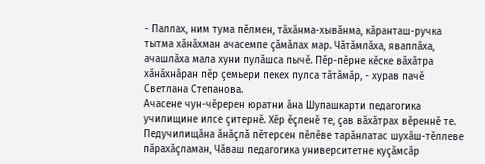- Паллах, ним тума пĕлмен, тăхăнма-хывăнма, кăранташ-ручка тытма хăнăхман ачасемпе çăмăлах мар. Чăтăмлăха, яваплăха, ачашлăха мала хуни пулăшса пычĕ. Пĕр-пĕрне кĕске вăхăтра хăнăхнăран пĕр çемьери пекех пулса тăтăмăр, - хурав пачĕ Светлана Степанова.
Ачасене чун-чĕререн юратни ăна Шупашкарти педагогика училищине илсе çитернĕ. Хĕр ĕçленĕ те, çав вăхăтрах вĕреннĕ те. Педучилищăна ăнăçлă пĕтерсен пĕлĕве тарăнлатас шухăш-тĕллеве пăрахăçламан, Чăваш педагогика университетне куçăмсăр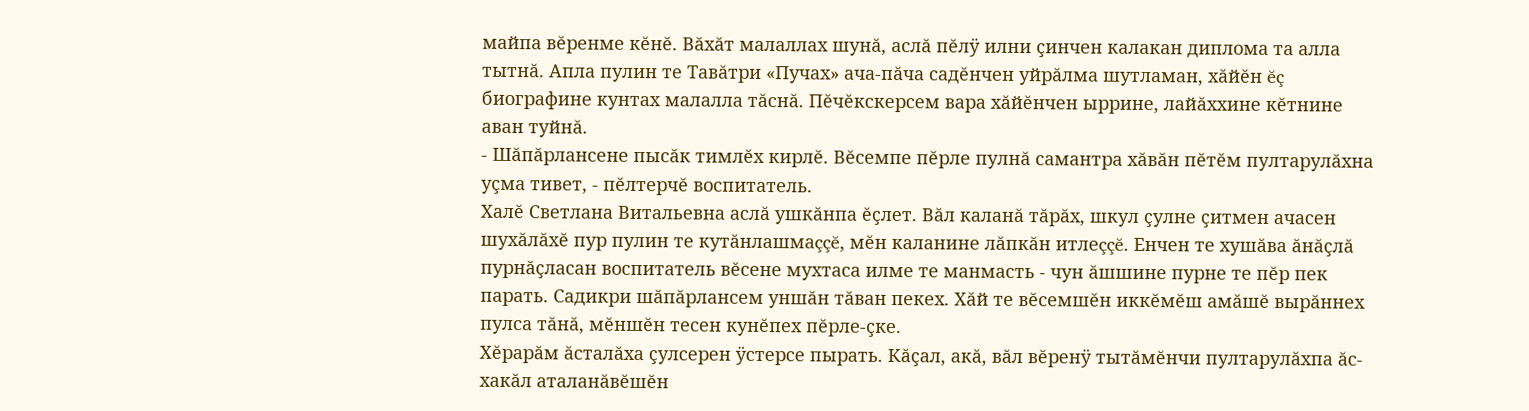майпа вĕренме кĕнĕ. Вăхăт малаллах шунă, аслă пĕлÿ илни çинчен калакан диплома та алла тытнă. Апла пулин те Тавăтри «Пучах» ача-пăча садĕнчен уйрăлма шутламан, хăйĕн ĕç биографине кунтах малалла тăснă. Пĕчĕкскерсем вара хăйĕнчен ыррине, лайăххине кĕтнине аван туйнă.
- Шăпăрлансене пысăк тимлĕх кирлĕ. Вĕсемпе пĕрле пулнă самантра хăвăн пĕтĕм пултарулăхна уçма тивет, - пĕлтерчĕ воспитатель.
Халĕ Светлана Витальевна аслă ушкăнпа ĕçлет. Вăл каланă тăрăх, шкул çулне çитмен ачасен шухăлăхĕ пур пулин те кутăнлашмаççĕ, мĕн каланине лăпкăн итлеççĕ. Енчен те хушăва ăнăçлă пурнăçласан воспитатель вĕсене мухтаса илме те манмасть - чун ăшшине пурне те пĕр пек парать. Садикри шăпăрлансем уншăн тăван пекех. Хăй те вĕсемшĕн иккĕмĕш амăшĕ вырăннех пулса тăнă, мĕншĕн тесен кунĕпех пĕрле-çке.
Хĕрарăм ăсталăха çулсерен ÿстерсе пырать. Кăçал, акă, вăл вĕренÿ тытăмĕнчи пултарулăхпа ăс-хакăл аталанăвĕшĕн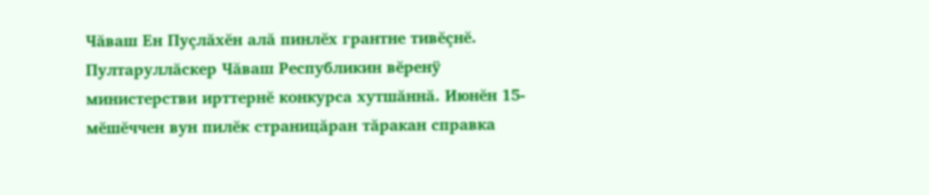Чăваш Ен Пуçлăхĕн алă пинлĕх грантне тивĕçнĕ. Пултаруллăскер Чăваш Республикин вĕренÿ министерстви ирттернĕ конкурса хутшăннă. Июнĕн 15-мĕшĕччен вун пилĕк страницăран тăракан справка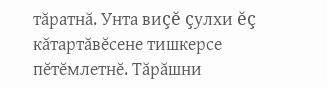тăратнă. Унта виçĕ çулхи ĕç кăтартăвĕсене тишкерсе пĕтĕмлетнĕ. Тăрăшни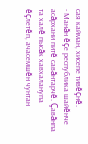сая кайман, хисепе тивĕçнĕ.
- Манăн ĕçе республика шайĕнче асăрхани питĕ савăнтарчĕ. Çавăнпа та халĕ пысăк хавхаланупа ĕçлетĕп, ачасемшĕн чунтан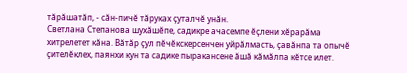тăрăшатăп, - сăн-пичĕ тăруках çуталчĕ унăн.
Светлана Степанова шухăшĕпе, садикре ачасемпе ĕçлени хĕрарăма хитрелетет кăна. Вăтăр çул пĕчĕкскерсенчен уйрăлмасть, çавăнпа та опычĕ çителĕклех, паянхи кун та садике пыракансене ăшă кăмăлпа кĕтсе илет.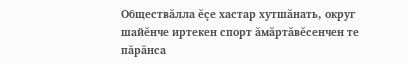Обществăлла ĕçе хастар хутшăнать, округ шайĕнче иртекен спорт ăмăртăвĕсенчен те пăрăнса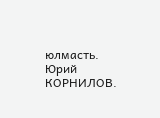юлмасть.
Юрий КОРНИЛОВ.